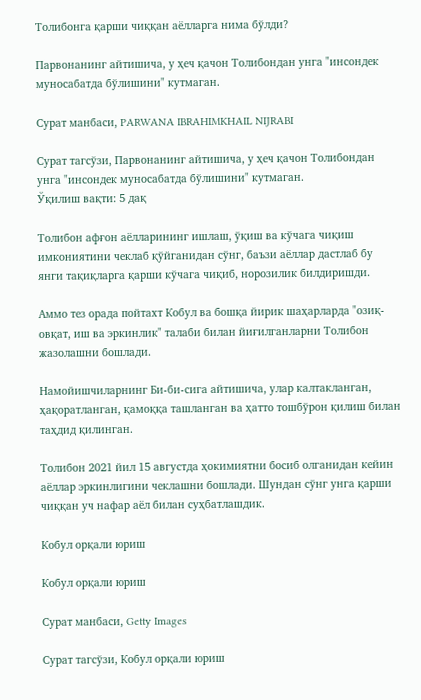Толибонга қарши чиққан аёлларга нима бўлди?

Парвонанинг айтишича, у ҳеч қачон Толибондан унга "инсондек муносабатда бўлишини" кутмаган.

Сурат манбаси, PARWANA IBRAHIMKHAIL NIJRABI

Сурат тагсўзи, Парвонанинг айтишича, у ҳеч қачон Толибондан унга "инсондек муносабатда бўлишини" кутмаган.
Ўқилиш вақти: 5 дақ

Толибон афғон аёлларининг ишлаш, ўқиш ва кўчага чиқиш имкониятини чеклаб қўйганидан сўнг, баъзи аёллар дастлаб бу янги тақиқларга қарши кўчага чиқиб, норозилик билдиришди.

Аммо тез орада пойтахт Кобул ва бошқа йирик шаҳарларда "озиқ-овқат, иш ва эркинлик" талаби билан йиғилганларни Толибон жазолашни бошлади.

Намойишчиларнинг Би-би-сига айтишича, улар калтакланган, ҳақоратланган, қамоққа ташланган ва ҳатто тошбўрон қилиш билан таҳдид қилинган.

Толибон 2021 йил 15 августда ҳокимиятни босиб олганидан кейин аёллар эркинлигини чеклашни бошлади. Шундан сўнг унга қарши чиққан уч нафар аёл билан суҳбатлашдик.

Кобул орқали юриш

Кобул орқали юриш

Сурат манбаси, Getty Images

Сурат тагсўзи, Кобул орқали юриш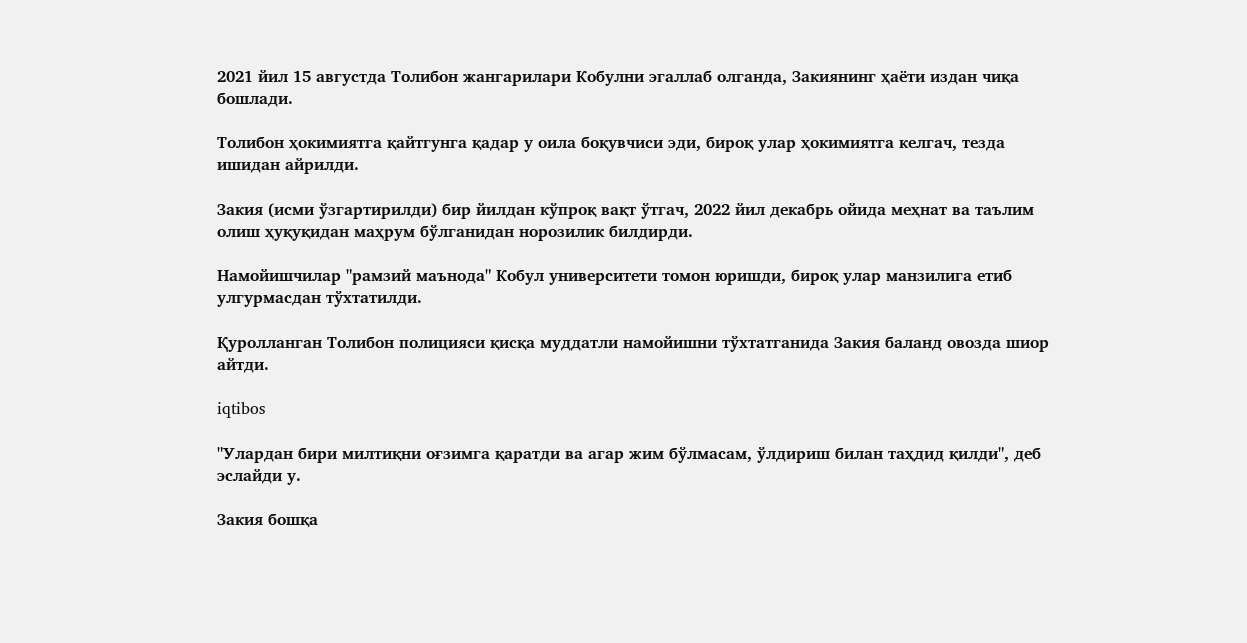2021 йил 15 августда Толибон жангарилари Кобулни эгаллаб олганда, Закиянинг ҳаёти издан чиқа бошлади.

Толибон ҳокимиятга қайтгунга қадар у оила боқувчиси эди, бироқ улар ҳокимиятга келгач, тезда ишидан айрилди.

Закия (исми ўзгартирилди) бир йилдан кўпроқ вақт ўтгач, 2022 йил декабрь ойида меҳнат ва таълим олиш ҳуқуқидан маҳрум бўлганидан норозилик билдирди.

Намойишчилар "рамзий маънода" Кобул университети томон юришди, бироқ улар манзилига етиб улгурмасдан тўхтатилди.

Қуролланган Толибон полицияси қисқа муддатли намойишни тўхтатганида Закия баланд овозда шиор айтди.

iqtibos

"Улардан бири милтиқни оғзимга қаратди ва агар жим бўлмасам, ўлдириш билан таҳдид қилди", деб эслайди у.

Закия бошқа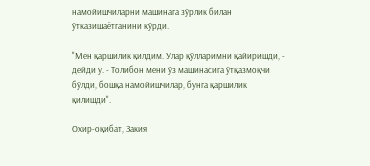намойишчиларни машинага зўрлик билан ўтказишаётганини кўрди.

"Мен қаршилик қилдим. Улар қўлларимни қайиришди, - дейди у. - Толибон мени ўз машинасига ўтқазмоқчи бўлди, бошқа намойишчилар, бунга қаршилик қилишди".

Охир-оқибат, Закия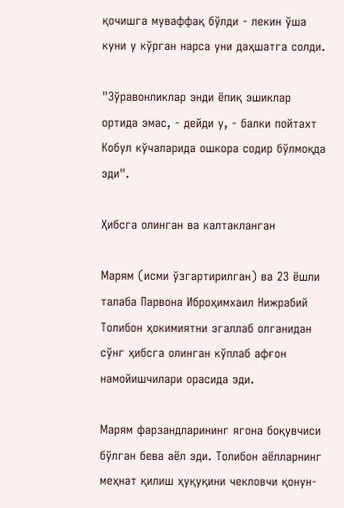қочишга муваффақ бўлди - лекин ўша куни у кўрган нарса уни даҳшатга солди.

"Зўравонликлар энди ёпиқ эшиклар ортида эмас, - дейди у, - балки пойтахт Кобул кўчаларида ошкора содир бўлмоқда эди".

Ҳибсга олинган ва калтакланган

Марям (исми ўзгартирилган) ва 23 ёшли талаба Парвона Иброҳимхаил Нижрабий Толибон ҳокимиятни эгаллаб олганидан сўнг ҳибсга олинган кўплаб афғон намойишчилари орасида эди.

Марям фарзандларининг ягона боқувчиси бўлган бева аёл эди. Толибон аёлларнинг меҳнат қилиш ҳуқуқини чекловчи қонун-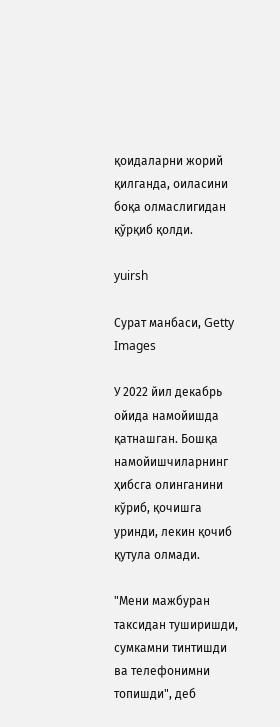қоидаларни жорий қилганда, оиласини боқа олмаслигидан қўрқиб қолди.

yuirsh

Сурат манбаси, Getty Images

У 2022 йил декабрь ойида намойишда қатнашган. Бошқа намойишчиларнинг ҳибсга олинганини кўриб, қочишга уринди, лекин қочиб қутула олмади.

"Мени мажбуран таксидан туширишди, сумкамни тинтишди ва телефонимни топишди", деб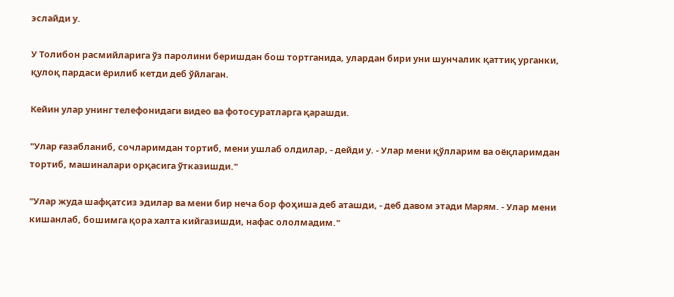эслайди у.

У Толибон расмийларига ўз паролини беришдан бош тортганида, улардан бири уни шунчалик қаттиқ урганки, қулоқ пардаси ёрилиб кетди деб ўйлаган.

Кейин улар унинг телефонидаги видео ва фотосуратларга қарашди.

"Улар ғазабланиб, сочларимдан тортиб, мени ушлаб олдилар, - дейди у. - Улар мени қўлларим ва оёқларимдан тортиб, машиналари орқасига ўтказишди."

"Улар жуда шафқатсиз эдилар ва мени бир неча бор фоҳиша деб аташди, - деб давом этади Марям. - Улар мени кишанлаб, бошимга қора халта кийгазишди, нафас ололмадим."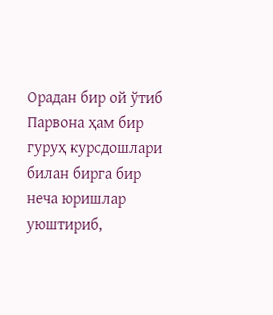Орадан бир ой ўтиб Парвона ҳам бир гуруҳ курсдошлари билан бирга бир неча юришлар уюштириб,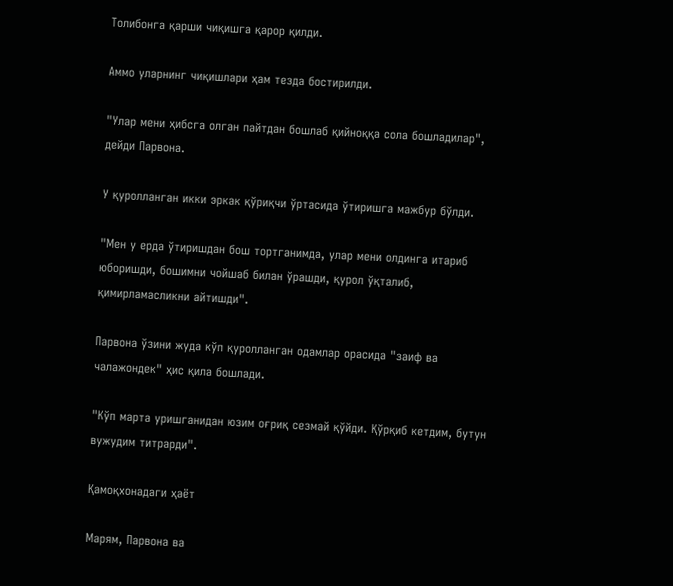Толибонга қарши чиқишга қарор қилди.

Аммо уларнинг чиқишлари ҳам тезда бостирилди.

"Улар мени ҳибсга олган пайтдан бошлаб қийноққа сола бошладилар", дейди Парвона.

У қуролланган икки эркак қўриқчи ўртасида ўтиришга мажбур бўлди.

"Мен у ерда ўтиришдан бош тортганимда, улар мени олдинга итариб юборишди, бошимни чойшаб билан ўрашди, қурол ўқталиб, қимирламасликни айтишди".

Парвона ўзини жуда кўп қуролланган одамлар орасида "заиф ва чалажондек" ҳис қила бошлади.

"Кўп марта уришганидан юзим оғриқ сезмай қўйди. Қўрқиб кетдим, бутун вужудим титрарди".

Қамоқхонадаги ҳаёт

Марям, Парвона ва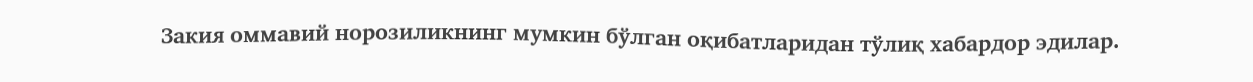Закия оммавий норозиликнинг мумкин бўлган оқибатларидан тўлиқ хабардор эдилар.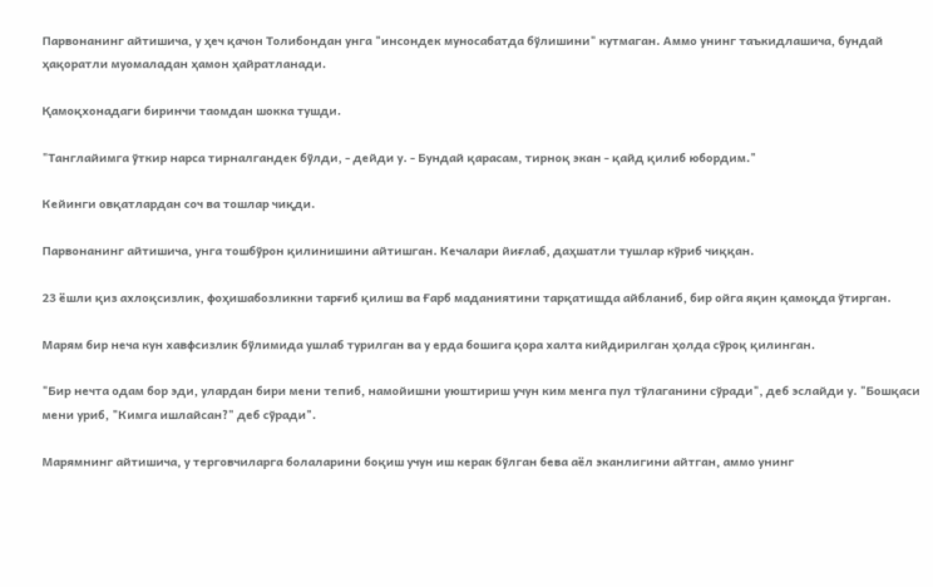Парвонанинг айтишича, у ҳеч қачон Толибондан унга "инсондек муносабатда бўлишини" кутмаган. Аммо унинг таъкидлашича, бундай ҳақоратли муомаладан ҳамон ҳайратланади.

Қамоқхонадаги биринчи таомдан шокка тушди.

"Танглайимга ўткир нарса тирналгандек бўлди, - дейди у. - Бундай қарасам, тирноқ экан - қайд қилиб юбордим."

Кейинги овқатлардан соч ва тошлар чиқди.

Парвонанинг айтишича, унга тошбўрон қилинишини айтишган. Кечалари йиғлаб, даҳшатли тушлар кўриб чиққан.

23 ёшли қиз ахлоқсизлик, фоҳишабозликни тарғиб қилиш ва Ғарб маданиятини тарқатишда айбланиб, бир ойга яқин қамоқда ўтирган.

Марям бир неча кун хавфсизлик бўлимида ушлаб турилган ва у ерда бошига қора халта кийдирилган ҳолда сўроқ қилинган.

"Бир нечта одам бор эди, улардан бири мени тепиб, намойишни уюштириш учун ким менга пул тўлаганини сўради", деб эслайди у. "Бошқаси мени уриб, "Кимга ишлайсан?" деб сўради".

Марямнинг айтишича, у терговчиларга болаларини боқиш учун иш керак бўлган бева аёл эканлигини айтган, аммо унинг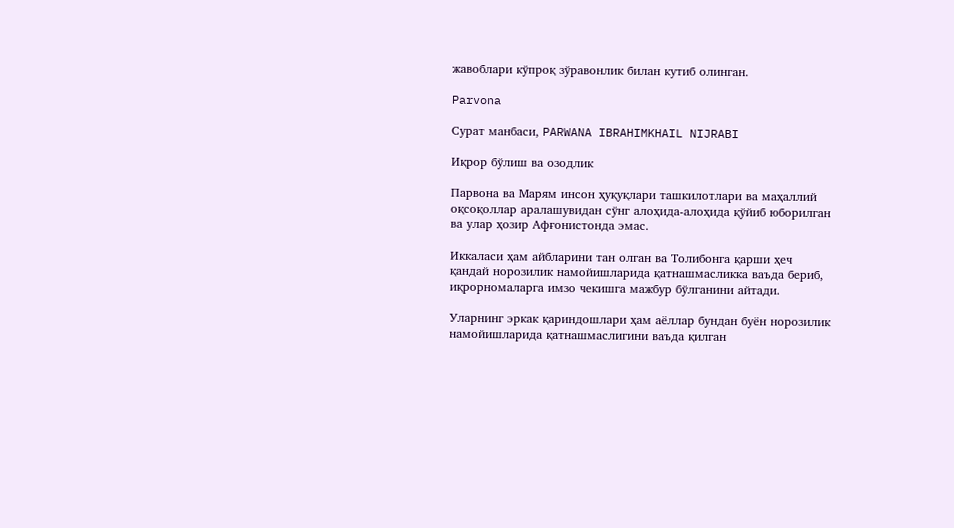жавоблари кўпроқ зўравонлик билан кутиб олинган.

Parvona

Сурат манбаси, PARWANA IBRAHIMKHAIL NIJRABI

Иқрор бўлиш ва озодлик

Парвона ва Марям инсон ҳуқуқлари ташкилотлари ва маҳаллий оқсоқоллар аралашувидан сўнг алоҳида-алоҳида қўйиб юборилган ва улар ҳозир Афғонистонда эмас.

Иккаласи ҳам айбларини тан олган ва Толибонга қарши ҳеч қандай норозилик намойишларида қатнашмасликка ваъда бериб, иқрорномаларга имзо чекишга мажбур бўлганини айтади.

Уларнинг эркак қариндошлари ҳам аёллар бундан буён норозилик намойишларида қатнашмаслигини ваъда қилган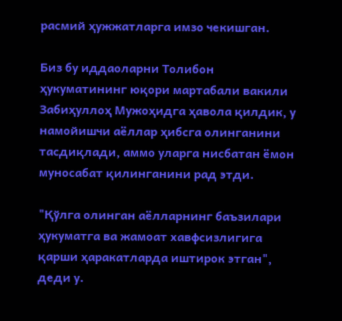расмий ҳужжатларга имзо чекишган.

Биз бу иддаоларни Толибон ҳукуматининг юқори мартабали вакили Забиҳуллоҳ Мужоҳидга ҳавола қилдик, у намойишчи аёллар ҳибсга олинганини тасдиқлади, аммо уларга нисбатан ёмон муносабат қилинганини рад этди.

"Қўлга олинган аёлларнинг баъзилари ҳукуматга ва жамоат хавфсизлигига қарши ҳаракатларда иштирок этган", деди у.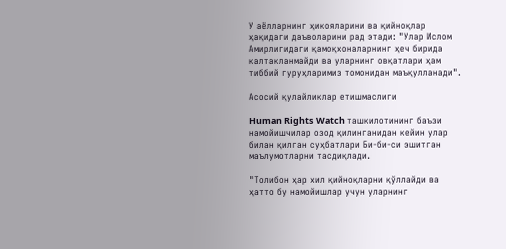У аёлларнинг ҳикояларини ва қийноқлар ҳақидаги даъволарини рад этади: "Улар Ислом Амирлигидаги қамоқхоналарнинг ҳеч бирида калтакланмайди ва уларнинг овқатлари ҳам тиббий гуруҳларимиз томонидан маъқулланади".

Асосий қулайликлар етишмаслиги

Human Rights Watch ташкилотининг баъзи намойишчилар озод қилинганидан кейин улар билан қилган суҳбатлари Би-би-си эшитган маълумотларни тасдиқлади.

"Толибон ҳар хил қийноқларни қўллайди ва ҳатто бу намойишлар учун уларнинг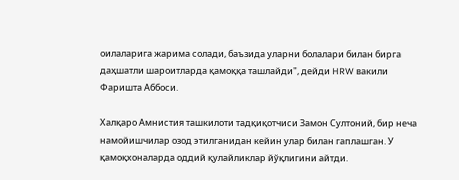оилаларига жарима солади, баъзида уларни болалари билан бирга даҳшатли шароитларда қамоққа ташлайди", дейди HRW вакили Фаришта Аббоси.

Халқаро Амнистия ташкилоти тадқиқотчиси Замон Султоний, бир неча намойишчилар озод этилганидан кейин улар билан гаплашган. У қамоқхоналарда оддий қулайликлар йўқлигини айтди.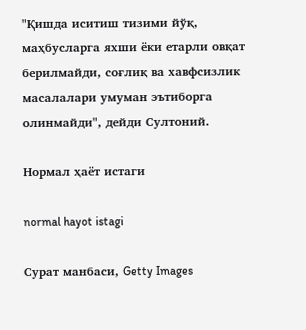"Қишда иситиш тизими йўқ, маҳбусларга яхши ёки етарли овқат берилмайди, соғлиқ ва хавфсизлик масалалари умуман эътиборга олинмайди", дейди Султоний.

Нормал ҳаёт истаги

normal hayot istagi

Сурат манбаси, Getty Images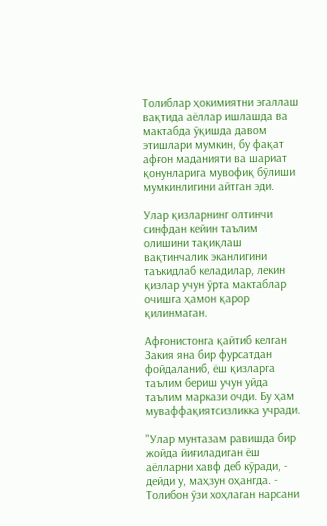Толиблар ҳокимиятни эгаллаш вақтида аёллар ишлашда ва мактабда ўқишда давом этишлари мумкин, бу фақат афғон маданияти ва шариат қонунларига мувофиқ бўлиши мумкинлигини айтган эди.

Улар қизларнинг олтинчи синфдан кейин таълим олишини тақиқлаш вақтинчалик эканлигини таъкидлаб келадилар, лекин қизлар учун ўрта мактаблар очишга ҳамон қарор қилинмаган.

Афғонистонга қайтиб келган Закия яна бир фурсатдан фойдаланиб, ёш қизларга таълим бериш учун уйда таълим маркази очди. Бу ҳам муваффақиятсизликка учради.

"Улар мунтазам равишда бир жойда йиғиладиган ёш аёлларни хавф деб кўради, - дейди у, маҳзун оҳангда. - Толибон ўзи хоҳлаган нарсани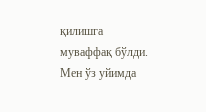қилишга муваффақ бўлди. Мен ўз уйимда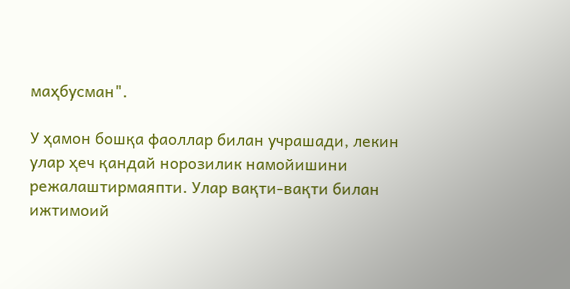маҳбусман".

У ҳамон бошқа фаоллар билан учрашади, лекин улар ҳеч қандай норозилик намойишини режалаштирмаяпти. Улар вақти-вақти билан ижтимоий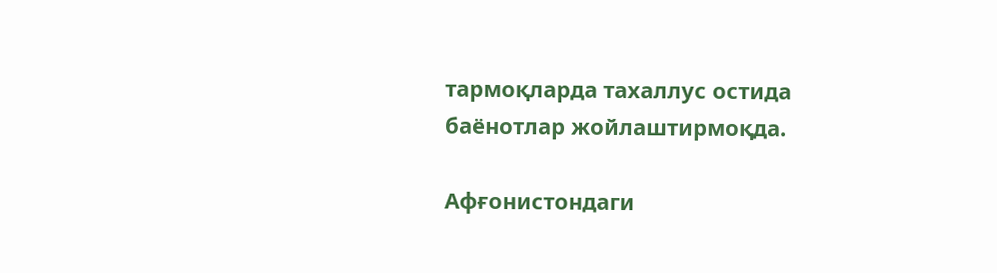тармоқларда тахаллус остида баёнотлар жойлаштирмоқда.

Афғонистондаги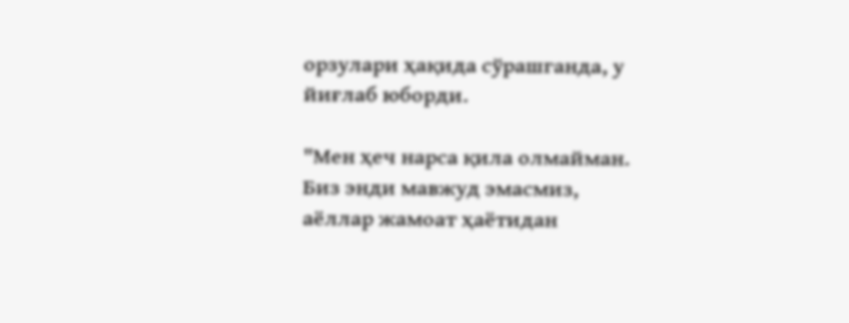орзулари ҳақида сўрашганда, у йиғлаб юборди.

"Мен ҳеч нарса қила олмайман. Биз энди мавжуд эмасмиз, аёллар жамоат ҳаётидан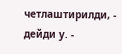четлаштирилди, - дейди у. -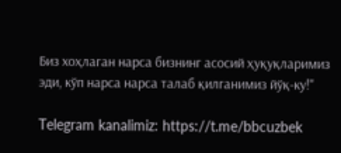Биз хоҳлаган нарса бизнинг асосий ҳуқуқларимиз эди, кўп нарса нарса талаб қилганимиз йўқ-ку!"

Telegram kanalimiz: https://t.me/bbcuzbek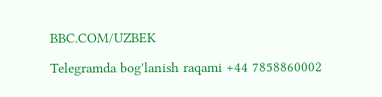BBC.COM/UZBEK

Telegramda bog'lanish raqami +44 7858860002